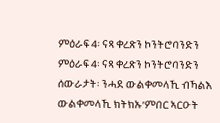ምዕራፍ 4፡ ናጻ ቀረጽን ኮንትሮባንድን
ምዕራፍ 4፡ ናጻ ቀረጽን ኮንትሮባንድን ሰውራታት፡ ንሓደ ውልቀመላኺ ብኻልእ ውልቀመላኺ ክትክኡ’ምበር ኣርዑት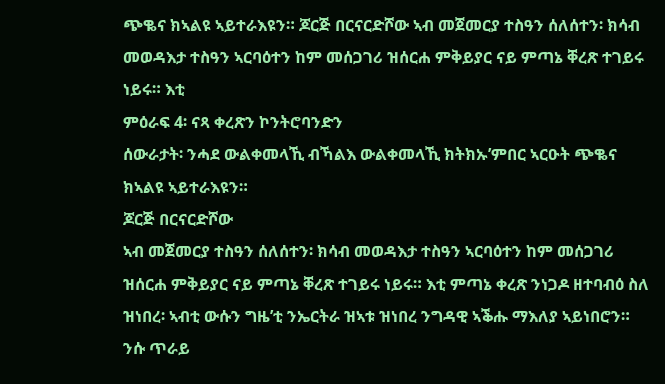ጭቈና ክኣልዩ ኣይተራእዩን። ጆርጅ በርናርድሾው ኣብ መጀመርያ ተስዓን ሰለሰተን፡ ክሳብ መወዳእታ ተስዓን ኣርባዕተን ከም መሰጋገሪ ዝሰርሐ ምቅይያር ናይ ምጣኔ ቐረጽ ተገይሩ ነይሩ። እቲ
ምዕራፍ 4፡ ናጻ ቀረጽን ኮንትሮባንድን
ሰውራታት፡ ንሓደ ውልቀመላኺ ብኻልእ ውልቀመላኺ ክትክኡ’ምበር ኣርዑት ጭቈና ክኣልዩ ኣይተራእዩን።
ጆርጅ በርናርድሾው
ኣብ መጀመርያ ተስዓን ሰለሰተን፡ ክሳብ መወዳእታ ተስዓን ኣርባዕተን ከም መሰጋገሪ ዝሰርሐ ምቅይያር ናይ ምጣኔ ቐረጽ ተገይሩ ነይሩ። እቲ ምጣኔ ቀረጽ ንነጋዶ ዘተባብዕ ስለ ዝነበረ፡ ኣብቲ ውሱን ግዜ’ቲ ንኤርትራ ዝኣቱ ዝነበረ ንግዳዊ ኣቕሑ ማእለያ ኣይነበሮን። ንሱ ጥራይ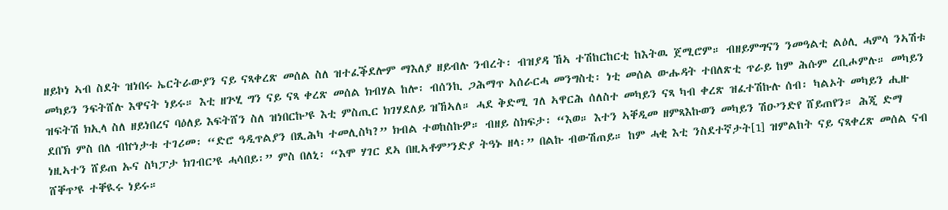ዘይኮነ ኣብ ስደት ዝነበሩ ኤርትራውያን ናይ ናጻቀረጽ መሰል ስለ ዝተፈቕደሎም ማእለያ ዘይብሉ ንብረት፡ ብዝያዳ ኸኣ ተሽከርከርቲ ከእትዉ ጀሚሮም። ብዘይምግናን ንመዓልቲ ልዕሊ ሓምሳ ንኣሽቱ መካይን ንፍትሸሉ እዋናት ነይሩ። እቲ ዘጕሂ ግን ናይ ናጻ ቀረጽ መሰል ክብሃል ከሎ፡ ብሰንኪ ጋሕማጥ ኣሰራርሓ መንግስቲ፡ ነቲ መሰል ውሑዳት ተበለጽቲ ጥራይ ከም ሕሱም ረቢሖምሉ። መካይን ዝፍትሽ ክኢላ ስለ ዘይነበረና ባዕለይ እፍትሸን ስለ ዝነበርኩ’ዩ እቲ ምስጢር ክገሃደለይ ዝኸኣለ። ሓደ ቅድሚ ገለ ኣዋርሕ ሰለስተ መካይን ናጻ ካብ ቀረጽ ዝፈተሽኩሉ ሰብ፡ ካልኦት መካይን ሒዙ ደበኽ ምስ በለ ብኵነታቱ ተገሪመ፡ “ድሮ ዓዲጥልያን በጺሕካ ተመሊስካ?” ክብል ተወከስኩዎ። ብዘይ ስክፍታ፡ “እወ። እተን ኣቐዲመ ዘምጻእኩወን መካይን ሽዑ’ንድየ ሸይጠየን። ሕጂ ድማ ነዚኣተን ሸይጠ ኡና ስካፓታ ክገብር’ዩ ሓሳበይ፡” ምስ በለኒ፡ “እሞ ሃገር ደኣ በዚኣቶም’ንድያ ትዓኑ ዘላ፡” በልኩ ብውሽጠይ። ከም ሓቂ እቲ ንስደተኛታት[1] ዝምልከት ናይ ናጻቀረጽ መሰል ናብ ሸቐጥ’ዩ ተቐዪሩ ነይሩ።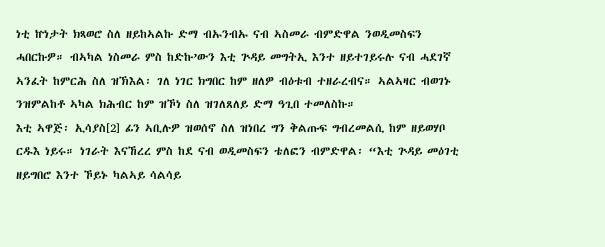ነቲ ኵነታት ክጻወሮ ስለ ዘይከኣልኩ ድማ ብኡንብኡ ናብ ኣስመራ ብምድዋል ንወዲመስፍን ሓበርኩዎ። ብኣካል ነስመራ ምስ ከድኩ’ውን እቲ ጕዳይ መግትኢ እንተ ዘይተገይሩሉ ናብ ሓደገኛ ኣንፈት ከምርሕ ስለ ዝኽእል፡ ገለ ነገር ክግበር ከም ዘለዎ ብዕቱብ ተዘራረብና። ኣልኣዛር ብወገኑ ንዝምልከቶ ኣካል ክሕብር ከም ዝኾነ ስለ ዝገለጸለይ ድማ ዓጊበ ተመለስኩ።
እቲ ኣዋጅ፡ ኢሳያስ[2] ፊን ኣቢሉዎ ዝወሰኖ ስለ ዝነበረ ግን ቅልጡፍ ግብረመልሲ ከም ዘይወሃቦ ርዱእ ነይሩ። ነገራት እናኸረረ ምስ ከደ ናብ ወዲመስፍን ቴለፎን ብምድዋል፡ “እቲ ጕዳይ መዕገቲ ዘይግበሮ እንተ ኾይኑ ካልኣይ ሳልሳይ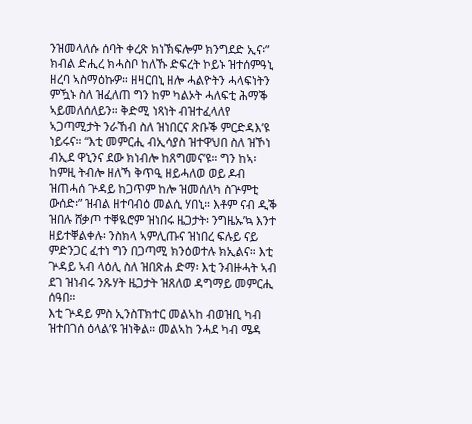ንዝመላለሱ ሰባት ቀረጽ ክነኽፍሎም ክንግደድ ኢና፡” ክብል ድሒረ ክሓስቦ ከለኹ ድፍረት ኮይኑ ዝተሰምዓኒ ዘረባ ኣስማዕኩዎ። ዘዛርበኒ ዘሎ ሓልዮትን ሓላፍነትን ምዃኑ ስለ ዝፈለጠ ግን ከም ካልኦት ሓለፍቲ ሕማቕ ኣይመለሰለይን። ቅድሚ ነጻነት ብዝተፈላለየ ኣጋጣሚታት ንራኸብ ስለ ዝነበርና ጽቡቕ ምርድዳእ’ዩ ነይሩና። “እቲ መምርሒ ብኢሳያስ ዝተዋህበ ስለ ዝኾነ ብኢደ ዋኒንና ደው ክነብሎ ከጸግመና’ዩ። ግን ከኣ፡ ከምዚ ትብሎ ዘለኻ ቅጥዒ ዘይሓለወ ወይ ዶብ ዝጠሓሰ ጕዳይ ከጋጥም ከሎ ዝመሰለካ ስጕምቲ ውሰድ፡” ዝብል ዘተባብዕ መልሲ ሃበኒ። እቶም ናብ ዲቕ ዝበሉ ሸቃጦ ተቐዪሮም ዝነበሩ ዜጋታት፡ ንግዜኡ’ኳ እንተ ዘይተቐልቀሉ፡ ንስክላ ኣምሊጡና ዝነበረ ፍሉይ ናይ ምድንጋር ፈተነ ግን በጋጣሚ ክንዕወተሉ ክኢልና። እቲ ጕዳይ ኣብ ላዕሊ ስለ ዝበጽሐ ድማ፡ እቲ ንብዙሓት ኣብ ደገ ዝነብሩ ንጹሃት ዜጋታት ዝጸለወ ዳግማይ መምርሒ ሰዓበ።
እቲ ጕዳይ ምስ ኢንስፐክተር መልኣከ ብወዝቢ ካብ ዝተበገሰ ዕላል’ዩ ዝነቅል። መልኣከ ንሓደ ካብ ሜዳ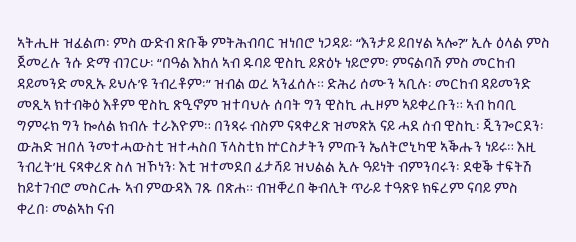ኣትሒዙ ዝፈልጦ፡ ምስ ውድብ ጽቡቕ ምትሕብባር ዝነበሮ ነጋዳይ፡ “እንታይ ይበሃል ኣሎ?” ኢሉ ዕላል ምስ ጀመረሉ ንሱ ድማ ብገርሁ፡ “በዓል እከለ ኣብ ዱባይ ዊስኪ ይጽዕኑ ነይሮም፡ ምናልባሽ ምስ መርከብ ዳይመንድ መጺኡ ይህሉ’ዩ ንብረቶም፡” ዝብል ወረ ኣንፈሰሉ። ድሕሪ ሰሙን ኣቢሉ፡ መርከብ ዳይመንድ መጺኣ ክተብቅዕ እቶም ዊስኪ ጽዒኖም ዝተባህሉ ሰባት ግን ዊስኪ ሒዞም ኣይቀረቡን። ኣብ ከባቢ ግምሩክ ግን ኰለል ክብሉ ተራእዮም። በንጻሩ ብስም ናጻቀረጽ ዝመጽአ ናይ ሓደ ሰብ ዊስኪ፡ ጂንጐርደን፡ ውሕድ ዝበለ ንመተሓውስቲ ዝተሓስበ ፕላስቲክ ኵርስታትን ምጡን ኤለትሮኒካዊ ኣቕሑን ነይሩ። እዚ ንብረት’ዚ ናጻቀረጽ ስለ ዝኾነን፡ እቲ ዝተመደበ ፈታሻይ ዝህልል ኢሉ ዓይነት ብምንባሩን፡ ደቂቕ ተፍትሽ ከይተገብሮ መስርሑ ኣብ ምውዳእ ገጹ በጽሐ። ብዝቐረበ ቅብሊት ጥራይ ተዓጽዩ ክፍረም ናባይ ምስ ቀረበ፡ መልኣከ ናብ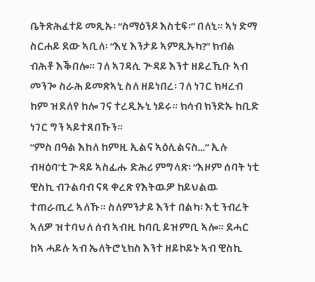ቤትጽሕፈተይ መጺኡ፡ “ስማዕንዶ እስቲፍ፡” በለኒ። ኣነ ድማ ስርሐይ ደው ኣቢለ፡ “እሂ እንታይ ኣምጺኡካ?” ክብል ብሕቶ እቕበሎ። ገለ ኣገዳሲ ጕዳይ እንተ ዘይረኺቡ ኣብ መንጐ ስራሕ ይመጽኣኒ ስለ ዘይነበረ፡ ገለ ነገር ክዛረብ ከም ዝደለየ ከሎ ገና ተረዲኡኒ ነይሩ። ክሳብ ክንድኡ ከቢድ ነገር ግን ኣይተጸበኹን።
“ምስ በዓል እከለ ከምዚ ኢልና ኣዕሊልናስ…” ኢሉ ብዛዕባ’ቲ ጕዳይ ኣስፊሑ ድሕሪ ምግላጽ፡ “እዞም ሰባት ነቲ ዊስኪ ብጉልባብ ናጻ ቀረጽ የእትዉዎ ከይህልዉ ተጠራጢረ ኣለኹ። ስለምንታይ እንተ በልካ፡ እቲ ንብረት ኣለዎ ዝተባህለ ሰብ ኣብዚ ከባቢ ይዝምቢ ኣሎ። ደሓር ከኣ ሓይሉ ኣብ ኤለትሮኒክስ እንተ ዘይኮይኑ ኣብ ዊስኪ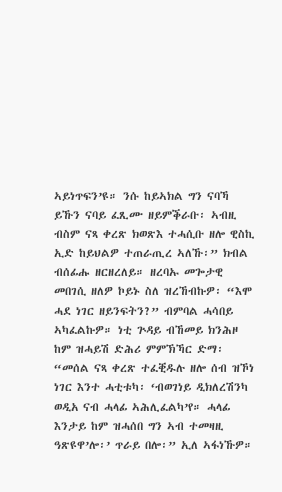ኣይነጥፍን’ዩ። ንሱ ከይኣክል ግን ናባኻ ይኹን ናባይ ፈጺሙ ዘይምቕራቡ፡ ኣብዚ ብስም ናጻ ቀረጽ ክወጽእ ተሓሲቡ ዘሎ ዊስኪ ኢድ ከይህልዎ ተጠራጢረ ኣለኹ፡” ክብል ብሰፊሑ ዘርዘረለይ። ዘረባኡ መጐታዊ መበገሲ ዘለዎ ኮይኑ ስለ ዝረኸብኩዎ፡ “እሞ ሓደ ነገር ዘይንፍትን?” ብምባል ሓሳበይ ኣካፈልኩዎ። ነቲ ጕዳይ ብኸመይ ክንሕዞ ከም ዝሓይሽ ድሕሪ ምምኽኻር ድማ፡ “መሰል ናጻ ቀረጽ ተፈቒዱሉ ዘሎ ሰብ ዝኾነ ነገር እንተ ሓቲቱካ፡ ‘ብወገነይ ዲክለረሽንካ ወዲአ ናብ ሓላፊ ኣሕሊፈልካ’የ። ሓላፊ እንታይ ከም ዝሓሰበ ግን ኣብ ተመዛዚ ዓጽዩዋ’ሎ፡’ ጥራይ በሎ፡” ኢለ ኣፋነኹዎ።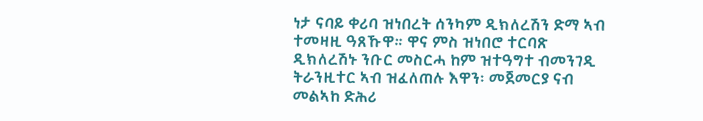ነታ ናባይ ቀሪባ ዝነበረት ሰንካም ዲክለረሽን ድማ ኣብ ተመዛዚ ዓጸኹዋ። ዋና ምስ ዝነበሮ ተርባጽ ዲክለረሽኑ ንቡር መስርሓ ከም ዝተዓግተ ብመንገዲ ትራንዚተር ኣብ ዝፈለጠሉ እዋን፡ መጀመርያ ናብ መልኣከ ድሕሪ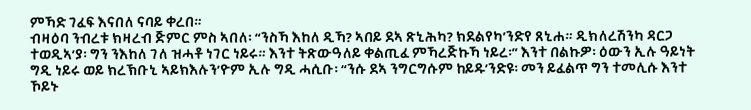ምኻድ ገፈፍ እናበለ ናባይ ቀረበ።
ብዛዕባ ንብረቱ ክዛረብ ጅምር ምስ ኣበለ፡ “ንስኻ እከለ ዲኻ? ኣበይ ደኣ ጽኒሕካ? ክደልየካ’ንድየ ጸኒሐ። ዲክለረሽንካ ዳርጋ ተወዲኣ’ያ፡ ግን ንእከለ ገለ ዝሓቶ ነገር ነይሩ። እንተ ትጽውዓለይ ቀልጢፈ ምኻረጅኩኻ ነይረ፡” እንተ በልኩዎ፡ ዕውን ኢሉ ዓይነት ግዲ ነይሩ ወይ ክረኽቡኒ ኣይክእሉን’ዮም ኢሉ ግዲ ሓሲቡ፡ “ንሱ ደኣ ንግርግሱም ከይዱ’ንድዩ፡ መን ይፈልጥ ግን ተመሊሱ እንተ ኾይኑ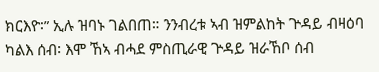ክርእዮ፡” ኢሉ ዝባኑ ገልበጠ። ንንብረቱ ኣብ ዝምልከት ጕዳይ ብዛዕባ ካልእ ሰብ፡ እሞ ኸኣ ብሓደ ምስጢራዊ ጕዳይ ዝራኸቦ ሰብ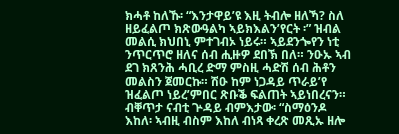ክሓቶ ከለኹ፡ “እንታዋይ’ዩ እዚ ትብሎ ዘለኻ? ስለ ዘይፈልጦ ክጽውዓልካ ኣይክእልን’የርት ፡” ዝብል መልሲ ክህበኒ ምተገብኦ ነይሩ። ኣይደንጐየን ነቲ ንጥርጥሮ ዘለና ሰብ ሒዙዎ ደበኽ በለ። ንዑኡ ኣብ ደገ ክጸንሕ ሓቢረ ድማ ምስዚ ሓድሽ ሰብ ሕቶን መልስን ጀመርኩ። ሽዑ ከም ነጋዳይ ጥራይ’የ ዝፈልጦ ነይረ’ምበር ጽቡቕ ፍልጠት ኣይነበረናን። ብቐጥታ ናብቲ ጕዳይ ብምእታው፡ “ስማዕንዶ እከለ፡ ኣብዚ ብስም እከለ ብነጻ ቀረጽ መጺኡ ዘሎ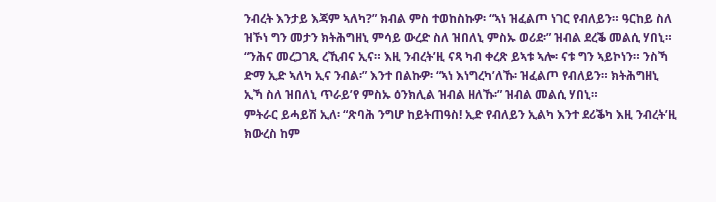ንብረት እንታይ እጃም ኣለካ?” ክብል ምስ ተወከስኩዎ፡ “ኣነ ዝፈልጦ ነገር የብለይን። ዓርከይ ስለ ዝኾነ ግን መታን ክትሕግዘኒ ምሳይ ውረድ ስለ ዝበለኒ ምስኡ ወሪደ፡” ዝብል ደረቕ መልሲ ሃበኒ። “ንሕና መረጋገጺ ረኺብና ኢና። እዚ ንብረት’ዚ ናጻ ካብ ቀረጽ ይኣቱ ኣሎ፡ ናቱ ግን ኣይኮነን። ንስኻ ድማ ኢድ ኣለካ ኢና ንብል፡” እንተ በልኩዎ፡ “ኣነ እነግረካ’ለኹ፡ ዝፈልጦ የብለይን። ክትሕግዘኒ ኢኻ ስለ ዝበለኒ ጥራይ’የ ምስኡ ዕንክሊል ዝብል ዘለኹ፡” ዝብል መልሲ ሃበኒ።
ምትራር ይሓይሽ ኢለ፡ “ጽባሕ ንግሆ ከይትጠዓስ! ኢድ የብለይን ኢልካ እንተ ደሪቕካ እዚ ንብረት’ዚ ክውረስ ከም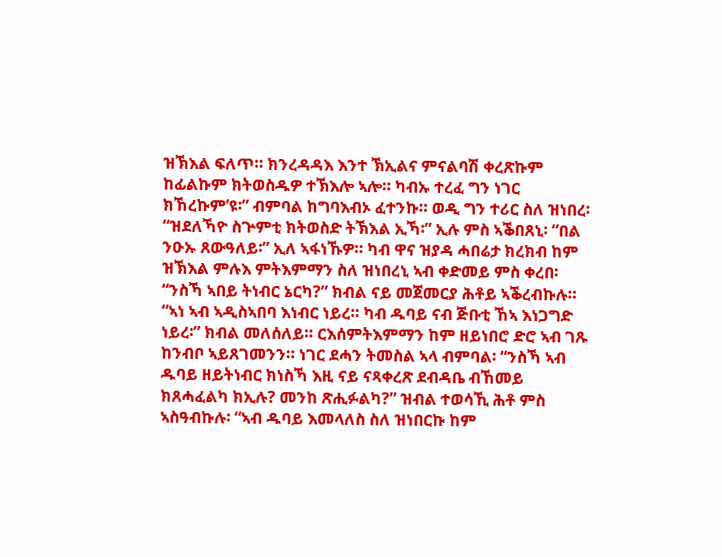ዝኽእል ፍለጥ። ክንረዳዳእ እንተ ኽኢልና ምናልባሽ ቀረጽኩም ከፊልኩም ክትወስዱዎ ተኽእሎ ኣሎ። ካብኡ ተረፈ ግን ነገር ክኸረኩም’ዩ፡” ብምባል ከግባእብኦ ፈተንኩ። ወዲ ግን ተሪር ስለ ዝነበረ፡ “ዝደለኻዮ ስጕምቲ ክትወስድ ትኽእል ኢኻ፡” ኢሉ ምስ ኣቕበጸኒ፡ “በል ንዑኡ ጸውዓለይ፡” ኢለ ኣፋነኹዎ። ካብ ዋና ዝያዳ ሓበሬታ ክረክብ ከም ዝኽእል ምሉእ ምትእምማን ስለ ዝነበረኒ ኣብ ቀድመይ ምስ ቀረበ፡ “ንስኻ ኣበይ ትነብር ኔርካ?” ክብል ናይ መጀመርያ ሕቶይ ኣቕረብኩሉ። “ኣነ ኣብ ኣዲስኣበባ እነብር ነይረ። ካብ ዱባይ ናብ ጅቡቲ ኸኣ እነጋግድ ነይረ፡” ክብል መለሰለይ። ርእሰምትእምማን ከም ዘይነበሮ ድሮ ኣብ ገጹ ከንብቦ ኣይጸገመንን። ነገር ደሓን ትመስል ኣላ ብምባል፡ “ንስኻ ኣብ ዱባይ ዘይትነብር ክነስኻ እዚ ናይ ናጻቀረጽ ደብዳቤ ብኸመይ ክጸሓፈልካ ክኢሉ? መንከ ጽሒፉልካ?” ዝብል ተወሳኺ ሕቶ ምስ ኣስዓብኩሉ፡ “ኣብ ዱባይ እመላለስ ስለ ዝነበርኩ ከም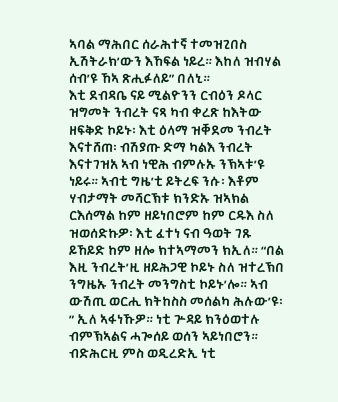ኣባል ማሕበር ሰራሕተኛ ተመዝጊበስ ኢሽትራክ’ውን እኸፍል ነይረ። እከለ ዝብሃል ሰብ’ዩ ኸኣ ጽሒፉለይ” በለኒ።
እቲ ደብዳቤ ናይ ሚልዮንን ርብዕን ዶላር ዝግመት ንብረት ናጻ ካብ ቀረጽ ከእትው ዘፍቅድ ኮይኑ፡ እቲ ዕላማ ዝቐደመ ንብረት እናተሸጠ፡ ብሽያጡ ድማ ካልእ ንብረት እናተገዝአ ኣብ ነዊሕ ብምሉኡ ንኽኣቱ’ዩ ነይሩ። ኣብቲ ግዜ’ቲ ይትረፍ ንሱ፡ እቶም ሃብታማት መሻርኽቱ ክንድኡ ዝኣክል ርእሰማል ከም ዘይነበሮም ከም ርዱእ ስለ ዝወሰድኩዎ፡ እቲ ፈተነ ናብ ዓወት ገጹ ይኸይድ ከም ዘሎ ክተኣማመን ክኢለ። “በል እዚ ንብረት’ዚ ዘይሕጋዊ ኮይኑ ስለ ዝተረኽበ ንግዜኡ ንብረት መንግስቲ ኮይኑ’ሎ። ኣብ ውሽጢ ወርሒ ክትከስስ መሰልካ ሕሉው’ዩ፡” ኢለ ኣፋነኹዎ። ነቲ ጕዳይ ክንዕወተሉ ብምኽኣልና ሓጐሰይ ወሰን ኣይነበሮን። ብድሕርዚ ምስ ወዲረድኢ ነቲ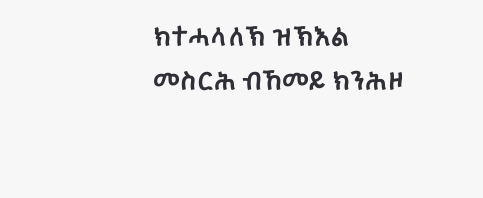ክተሓላለኽ ዝኽእል መስርሕ ብኸመይ ክንሕዞ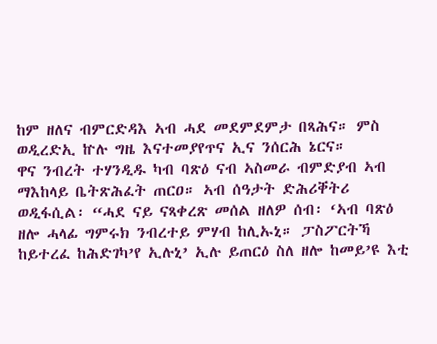ከም ዘለና ብምርድዳእ ኣብ ሓደ መደምደምታ በጻሕና። ምስ ወዲረድኢ ኵሉ ግዜ እናተመያየጥና ኢና ንሰርሕ ኔርና።
ዋና ንብረት ተሃንዲዱ ካብ ባጽዕ ናብ ኣስመራ ብምድያብ ኣብ ማእከላይ ቤትጽሕፈት ጠርዐ። ኣብ ሰዓታት ድሕሪቐትሪ ወዲፋሲል፡ “ሓደ ናይ ናጻቀረጽ መሰል ዘለዎ ሰብ፡ ‘ኣብ ባጽዕ ዘሎ ሓላፊ ግምሩክ ንብረተይ ምሃብ ከሊኡኒ። ፓስፖርትኻ ከይተረፈ ከሕድገካ’የ ኢሉኒ’ ኢሉ ይጠርዕ ስለ ዘሎ ከመይ’ዩ እቲ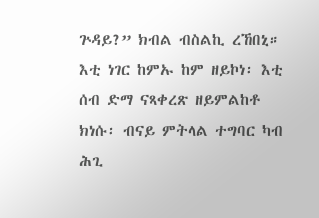ጕዳይ?” ክብል ብስልኪ ረኸበኒ። እቲ ነገር ከምኡ ከም ዘይኮነ፡ እቲ ሰብ ድማ ናጻቀረጽ ዘይምልከቶ ክነሱ፡ ብናይ ምትላል ተግባር ካብ ሕጊ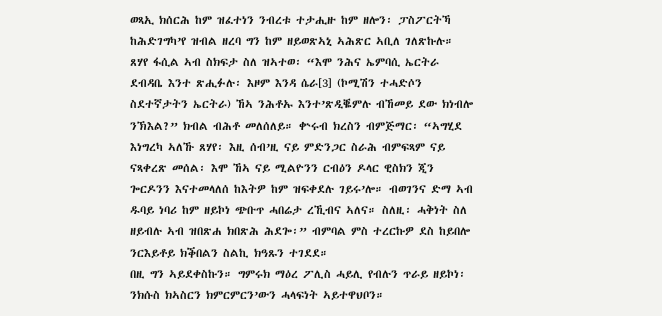ወጻኢ ክሰርሕ ከም ዝፈተነን ንብረቱ ተታሒዙ ከም ዘሎን፡ ፓስፖርትኻ ከሕድገግካ’የ ዝብል ዘረባ ግን ከም ዘይወጽኣኒ ኣሕጽር ኣቢለ ገለጽኩሉ። ጸሃየ ፋሲል ኣብ ስክፍታ ስለ ዝኣተወ፡ “እሞ ንሕና ኤምባሲ ኤርትራ ደብዳቤ እንተ ጽሒፉሉ፡ እዞም እንዳ ሴራ[3] (ኮሚሽን ተሓድሶን ስደተኛታትን ኤርትራ) ኸኣ ንሕቶኡ እንተ’ጽዲቘምሉ ብኸመይ ደው ክነብሎ ንኽእል?” ክብል ብሕቶ መለሰለይ። ቍሩብ ክረስን ብምጅማር፡ “ኣግሂደ እነግረካ ኣለኹ ጸሃየ፡ እዚ ሰብ’ዚ ናይ ምድንጋር ስራሕ ብምፍጻም ናይ ናጻቀረጽ መሰል፡ እሞ ኸኣ ናይ ሚልዮንን ርብዕን ዶላር ዊስክን ጂን ጐርዶንን እናተመላለሰ ከእትዎ ከም ዝፍቀደሉ ገይሩ’ሎ። ብወገንና ድማ ኣብ ዱባይ ነባሪ ከም ዘይኮነ ጭቡጥ ሓበሬታ ረኺብና ኣለና። ስለዚ፡ ሓቅነት ስለ ዘይብሉ ኣብ ዝበጽሐ ክበጽሕ ሕደጐ፡” ብምባል ምስ ተረርኩዎ ደስ ከይበሎ ንርእይቶይ ክቕበልን ስልኪ ክዓጹን ተገደደ።
በዚ ግን ኣይደቀስኩን። ግምሩክ ማዕረ ፖሊስ ሓይሊ የብሉን ጥራይ ዘይኮነ፡ ንክሱስ ክኣስርን ክምርምርን’ውን ሓላፍነት ኣይተዋህቦን።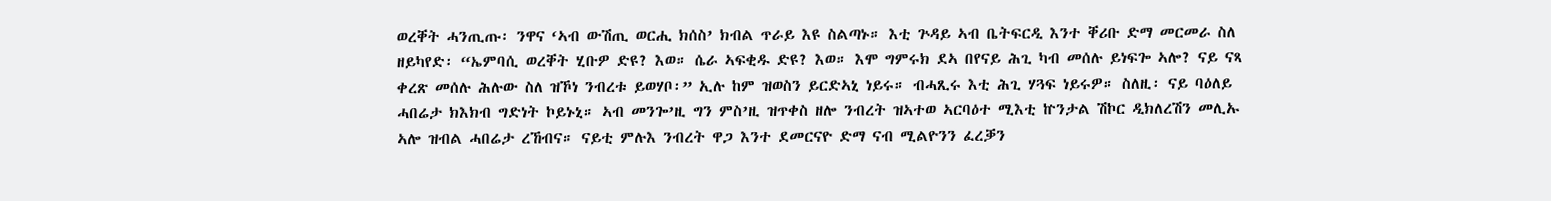ወረቐት ሓንጢጡ፡ ንዋና ‘ኣብ ውሽጢ ወርሒ ክሰስ’ ክብል ጥራይ እዩ ስልጣኑ። እቲ ጕዳይ ኣብ ቤትፍርዲ እንተ ቐሪቡ ድማ መርመራ ስለ ዘይካየድ፡ “ኤምባሲ ወረቐት ሂቡዎ ድዩ? እወ። ሴራ ኣፍቂዱ ድዩ? እወ። እሞ ግምሩክ ደኣ በየናይ ሕጊ ካብ መሰሉ ይነፍጐ ኣሎ? ናይ ናጻ ቀረጽ መሰሉ ሕሉው ስለ ዝኾነ ንብረቱ ይወሃቦ፡” ኢሉ ከም ዝወስን ይርድኣኒ ነይሩ። ብሓጺሩ እቲ ሕጊ ሃጓፍ ነይሩዎ። ስለዚ፡ ናይ ባዕለይ ሓበሬታ ክእክብ ግድነት ኮይኑኒ። ኣብ መንጐ’ዚ ግን ምስ’ዚ ዝጥቀስ ዘሎ ንብረት ዝኣተወ ኣርባዕተ ሚእቲ ኵንታል ሽኮር ዲክለረሽን መሊኡ ኣሎ ዝብል ሓበሬታ ረኸብና። ናይቲ ምሉእ ንብረት ዋጋ እንተ ደመርናዮ ድማ ናብ ሚልዮንን ፈረቓን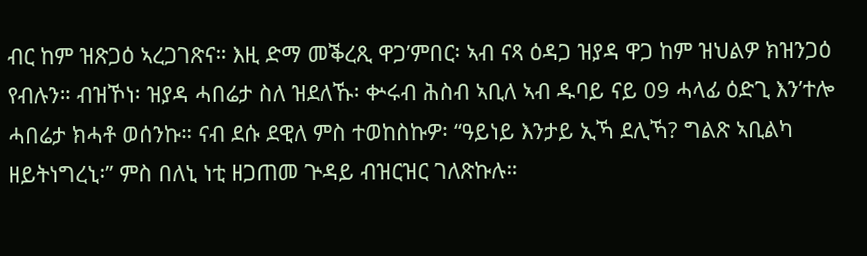ብር ከም ዝጽጋዕ ኣረጋገጽና። እዚ ድማ መቕረጺ ዋጋ’ምበር፡ ኣብ ናጻ ዕዳጋ ዝያዳ ዋጋ ከም ዝህልዎ ክዝንጋዕ የብሉን። ብዝኾነ፡ ዝያዳ ሓበሬታ ስለ ዝደለኹ፡ ቍሩብ ሕስብ ኣቢለ ኣብ ዱባይ ናይ 09 ሓላፊ ዕድጊ እን’ተሎ ሓበሬታ ክሓቶ ወሰንኩ። ናብ ደሱ ደዊለ ምስ ተወከስኩዎ፡ “ዓይነይ እንታይ ኢኻ ደሊኻ? ግልጽ ኣቢልካ ዘይትነግረኒ፡” ምስ በለኒ ነቲ ዘጋጠመ ጕዳይ ብዝርዝር ገለጽኩሉ።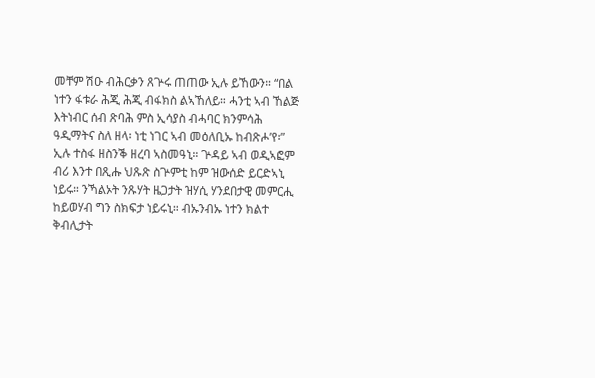መቸም ሽዑ ብሕርቃን ጸጕሩ ጠጠው ኢሉ ይኸውን። “በል ነተን ፋቱራ ሕጂ ሕጂ ብፋክስ ልኣኸለይ። ሓንቲ ኣብ ኸልጅ እትነብር ሰብ ጽባሕ ምስ ኢሳያስ ብሓባር ክንምሳሕ ዓዲማትና ስለ ዘላ፡ ነቲ ነገር ኣብ መዕለቢኡ ከብጽሖ’የ፡” ኢሉ ተስፋ ዘስንቕ ዘረባ ኣስመዓኒ። ጕዳይ ኣብ ወዲኣፎም ብሪ እንተ በጺሑ ህጹጽ ስጕምቲ ከም ዝውሰድ ይርድኣኒ ነይሩ። ንኻልኦት ንጹሃት ዜጋታት ዝሃሲ ሃንደበታዊ መምርሒ ከይወሃብ ግን ስክፍታ ነይሩኒ። ብኡንብኡ ነተን ክልተ ቅብሊታት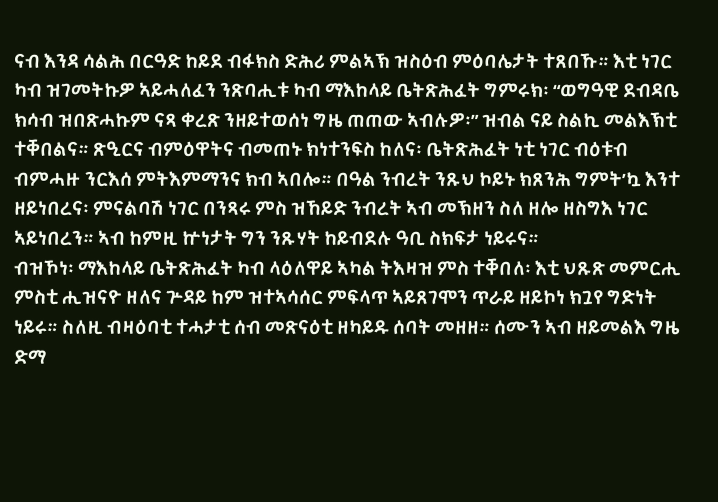ናብ እንዳ ሳልሕ በርዓድ ከይደ ብፋክስ ድሕሪ ምልኣኽ ዝስዕብ ምዕባሌታት ተጸበኹ። እቲ ነገር ካብ ዝገመትኩዎ ኣይሓለፈን ንጽባሒቱ ካብ ማእከላይ ቤትጽሕፈት ግምሩክ፡ “ወግዓዊ ደብዳቤ ክሳብ ዝበጽሓኩም ናጻ ቀረጽ ንዘይተወሰነ ግዜ ጠጠው ኣብሉዎ፡” ዝብል ናይ ስልኪ መልእኽቲ ተቐበልና። ጽዒርና ብምዕዋትና ብመጠኑ ክነተንፍስ ከለና፡ ቤትጽሕፈት ነቲ ነገር ብዕቱብ ብምሓዙ ንርእሰ ምትእምማንና ክብ ኣበሎ። በዓል ንብረት ንጹህ ኮይኑ ክጸንሕ ግምት’ኳ እንተ ዘይነበረና፡ ምናልባሽ ነገር በንጻሩ ምስ ዝኸይድ ንብረት ኣብ መኽዘን ስለ ዘሎ ዘስግእ ነገር ኣይነበረን። ኣብ ከምዚ ኵነታት ግን ንጹሃት ከይብደሉ ዓቢ ስክፍታ ነይሩና።
ብዝኾነ፡ ማእከላይ ቤትጽሕፈት ካብ ላዕለዋይ ኣካል ትእዛዝ ምስ ተቐበለ፡ እቲ ህጹጽ መምርሒ ምስቲ ሒዝናዮ ዘለና ጕዳይ ከም ዝተኣሳሰር ምፍላጥ ኣይጸገሞን ጥራይ ዘይኮነ ክጓየ ግድነት ነይሩ። ስለዚ ብዛዕባቲ ተሓታቲ ሰብ መጽናዕቲ ዘካይዱ ሰባት መዘዘ። ሰሙን ኣብ ዘይመልእ ግዜ ድማ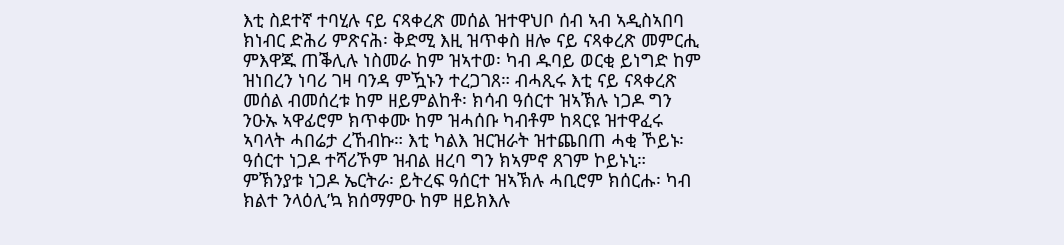እቲ ስደተኛ ተባሂሉ ናይ ናጻቀረጽ መሰል ዝተዋህቦ ሰብ ኣብ ኣዲስኣበባ ክነብር ድሕሪ ምጽናሕ፡ ቅድሚ እዚ ዝጥቀስ ዘሎ ናይ ናጻቀረጽ መምርሒ ምእዋጁ ጠቕሊሉ ነስመራ ከም ዝኣተወ፡ ካብ ዱባይ ወርቂ ይነግድ ከም ዝነበረን ነባሪ ገዛ ባንዳ ምዃኑን ተረጋገጸ። ብሓጺሩ እቲ ናይ ናጻቀረጽ መሰል ብመሰረቱ ከም ዘይምልከቶ፡ ክሳብ ዓሰርተ ዝኣኽሉ ነጋዶ ግን ንዑኡ ኣዋፊሮም ክጥቀሙ ከም ዝሓሰቡ ካብቶም ከጻርዩ ዝተዋፈሩ ኣባላት ሓበሬታ ረኸብኩ። እቲ ካልእ ዝርዝራት ዝተጨበጠ ሓቂ ኾይኑ፡ ዓሰርተ ነጋዶ ተሻሪኾም ዝብል ዘረባ ግን ክኣምኖ ጸገም ኮይኑኒ። ምኽንያቱ ነጋዶ ኤርትራ፡ ይትረፍ ዓሰርተ ዝኣኽሉ ሓቢሮም ክሰርሑ፡ ካብ ክልተ ንላዕሊ’ኳ ክሰማምዑ ከም ዘይክእሉ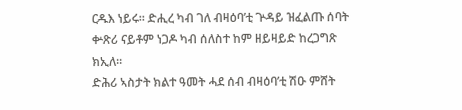ርዱእ ነይሩ። ድሒረ ካብ ገለ ብዛዕባ’ቲ ጕዳይ ዝፈልጡ ሰባት ቍጽሪ ናይቶም ነጋዶ ካብ ሰለስተ ከም ዘይዛይድ ከረጋግጽ ክኢለ።
ድሕሪ ኣስታት ክልተ ዓመት ሓደ ሰብ ብዛዕባ’ቲ ሽዑ ምሸት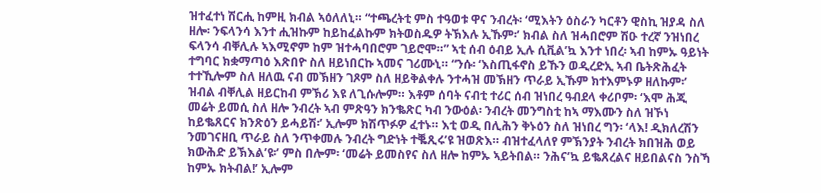ዝተፈተነ ሽርሒ ከምዚ ክብል ኣዕለለኒ። “ተጫረትቲ ምስ ተዓወቱ ዋና ንብረት፡ ‘ሚእትን ዕስራን ካርቶን ዊስኪ ዝያዳ ስለ ዘሎ፡ ንፍላንሳ እንተ ሒዝኩም ከይከፈልኩም ክትወስዱዎ ትኽእሉ ኢኹም፡’ ክብል ስለ ዝሓበሮም ሽዑ ተረኛ ንዝነበረ ፍላንሳ ብቐሊሉ ኣእሚኖም ከም ዝተሓባበሮም ገይሮሞ።” ኣቲ ሰብ ዕብይ ኢሉ ሲቪል’ኳ እንተ ነበረ፡ ኣብ ከምኡ ዓይነት ተግባር ክቋማጣዕ እጽበዮ ስለ ዘይነበርኩ ኣመና ገሪሙኒ። “ንሱ፡ ‘እስጢፋኖስ ይኹን ወዲረድኢ ኣብ ቤትጽሕፈት ተተኺሎም ስለ ዘለዉ ናብ መኽዘን ገጾም ስለ ዘይቅልቀሉ ንተሓዝ መኽዘን ጥራይ ኢኹም ክተእምኑዎ ዘለኩም፡’ ዝብል ብቐሊል ዘይርከብ ምኽሪ እዩ ለጊሱሎም። እቶም ሰባት ናብቲ ተሪር ሰብ ዝነበረ ዓብደላ ቀሪቦም፡ ‘እሞ ሕጂ መሬት ይመሲ ስለ ዘሎ ንብረት ኣብ ምጽዓን ክንቈጽር ካብ ንውዕል፡ ንብረት መንግስቲ ከኣ ማእሙን ስለ ዝኾነ ከይቈጸርና ክንጽዕን ይሓይሽ፡’ ኢሎም ክሽጥፉዎ ፈተኑ። እቲ ወዲ በሊሕን ቅኑዕን ስለ ዝነበረ ግን፡ ‘ላእ! ዲክለረሽን ንመገናዘቢ ጥራይ ስለ ንጥቀመሉ ንብረት ግድነት ተቘጺሩ’ዩ ዝወጽእ። ብዝተፈላለየ ምኽንያት ንብረት ክበዝሕ ወይ ክውሕድ ይኽእል’ዩ፡’ ምስ በሎም፡ ‘መሬት ይመስየና ስለ ዘሎ ከምኡ ኣይትበል። ንሕና’ኳ ይቈጸረልና ዘይበልናስ ንስኻ ከምኡ ክትብል!’ ኢሎም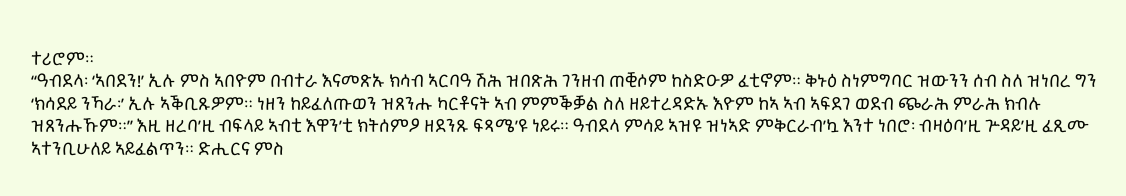ተሪሮም።
“ዓብደላ፡ ‘ኣበደን!’ ኢሉ ምስ ኣበዮም በብተራ እናመጽኡ ክሳብ ኣርባዓ ሽሕ ዝበጽሕ ገንዘብ ጠቒሶም ከስድዑዎ ፈቲኖም። ቅኑዕ ስነምግባር ዝውንን ሰብ ስለ ዝነበረ ግን ‘ክሳደይ ንኻራ፡’ ኢሉ ኣቕቢጹዎም። ነዘን ከይፈለጡወን ዝጸንሑ ካርቶናት ኣብ ምምቕቓል ስለ ዘይተረዳድኡ እዮም ከኣ ኣብ ኣፍደገ ወደብ ጭራሕ ምራሕ ክብሉ ዝጸንሑኹም።” እዚ ዘረባ’ዚ ብፍላይ ኣብቲ እዋን’ቲ ክትሰምዖ ዘደንጹ ፍጻሜ’ዩ ነይሩ። ዓብደላ ምሳይ ኣዝዩ ዝነኣድ ምቅርራብ’ኳ እንተ ነበሮ፡ ብዛዕባ’ዚ ጕዳይ’ዚ ፈጺሙ ኣተንቢሁለይ ኣይፈልጥን። ድሒርና ምስ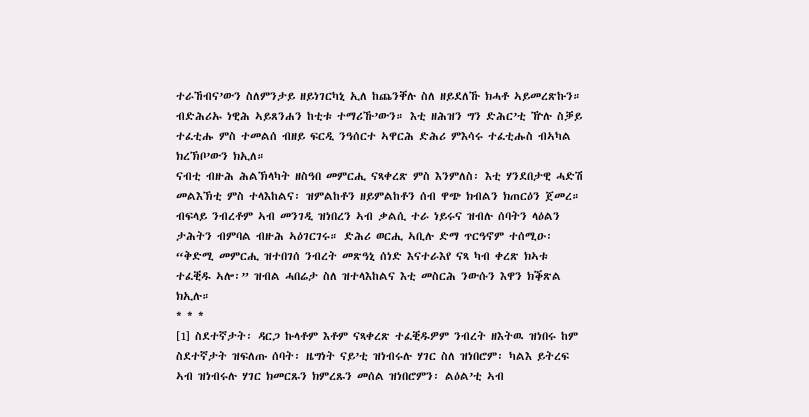ተራኸብና’ውን ስለምንታይ ዘይነገርካኒ ኢለ ከጨንቐሉ ስለ ዘይደለኹ ክሓቶ ኣይመረጽኩን። ብድሕሪኡ ነዊሕ ኣይጸንሐን ከቲቱ ተማሪኹ’ውን። እቲ ዘሕዝን ግን ድሕር’ቲ ዅሉ ስቓይ ተፈቲሑ ምስ ተመልሰ ብዘይ ፍርዲ ንዓሰርተ ኣዋርሕ ድሕሪ ምእሳሩ ተፈቲሑስ ብኣካል ክረኽቦ’ውን ክኢለ።
ናብቲ ብዙሕ ሕልኽላካት ዘስዓበ መምርሒ ናጻቀረጽ ምስ እንምለስ፡ እቲ ሃንደበታዊ ሓድሽ መልእኽቲ ምስ ተላእከልና፡ ዝምልከቶን ዘይምልከቶን ሰብ ዋጭ ክብልን ክጠርዕን ጀመረ። ብፍላይ ንብረቶም ኣብ መንገዲ ዝነበረን ኣብ ቃልሲ ተራ ነይሩና ዝብሉ ሰባትን ላዕልን ታሕትን ብምባል ብዙሕ ኣዕገርገሩ። ድሕሪ ወርሒ ኣቢሉ ድማ ጥርዓኖም ተሰሚዑ፡ “ቅድሚ መምርሒ ዝተበገሰ ንብረት መጽዓኒ ሰነድ እናተራእየ ናጻ ካብ ቀረጽ ክኣቱ ተፈቒዱ ኣሎ፡” ዝብል ሓበሬታ ስለ ዝተላእከልና እቲ መስርሕ ንውሱን እዋን ክቕጽል ክኢሉ።
* * *
[1] ስደተኛታት፡ ዳርጋ ኩላቶም እቶም ናጻቀረጽ ተፈቒዱዎም ንብረት ዘእትዉ ዝነበሩ ከም ስደተኛታት ዝፍለጡ ሰባት፡ ዜግነት ናይ’ቲ ዝነብሩሉ ሃገር ስለ ዝነበሮም፡ ካልእ ይትረፍ ኣብ ዝነብሩሉ ሃገር ክመርጹን ክምረጹን መሰል ዝነበሮምን፡ ልዕል’ቲ ኣብ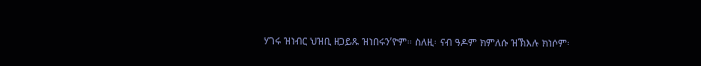ሃገሩ ዝነብር ህዝቢ ዘጋይጹ ዝነበሩን’ዮም። ስለዚ፡ ናብ ዓዶም ክምለሱ ዝኽእሉ ክነሶም፡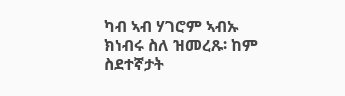ካብ ኣብ ሃገሮም ኣብኡ ክነብሩ ስለ ዝመረጹ፡ ከም ስደተኛታት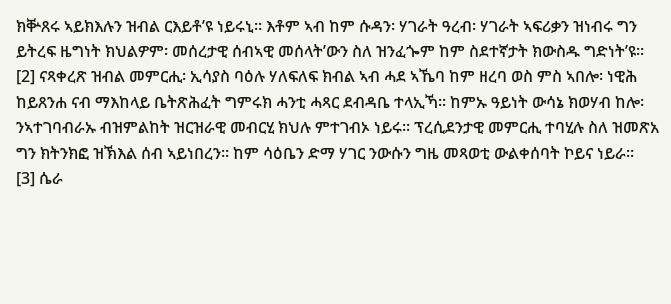ክቝጸሩ ኣይክእሉን ዝብል ርእይቶ’ዩ ነይሩኒ። እቶም ኣብ ከም ሱዳን፡ ሃገራት ዓረብ፡ ሃገራት ኣፍሪቃን ዝነብሩ ግን ይትረፍ ዜግነት ክህልዎም፡ መሰረታዊ ሰብኣዊ መሰላት’ውን ስለ ዝንፈጐም ከም ስደተኛታት ክውስዱ ግድነት’ዩ።
[2] ናጻቀረጽ ዝብል መምርሒ፡ ኢሳያስ ባዕሉ ሃለፍለፍ ክብል ኣብ ሓደ ኣኼባ ከም ዘረባ ወስ ምስ ኣበሎ፡ ነዊሕ ከይጸንሐ ናብ ማእከላይ ቤትጽሕፈት ግምሩክ ሓንቲ ሓጻር ደብዳቤ ተላኢኻ። ከምኡ ዓይነት ውሳኔ ክወሃብ ከሎ፡ ንኣተገባብራኡ ብዝምልከት ዝርዝራዊ መብርሂ ክህሉ ምተገብኦ ነይሩ። ፕረሲደንታዊ መምርሒ ተባሂሉ ስለ ዝመጽአ ግን ክትንክፎ ዝኽእል ሰብ ኣይነበረን። ከም ሳዕቤን ድማ ሃገር ንውሱን ግዜ መጻወቲ ውልቀሰባት ኮይና ነይራ።
[3] ሴራ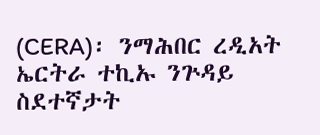(CERA)፡ ንማሕበር ረዲአት ኤርትራ ተኪኡ ንጕዳይ ስደተኛታት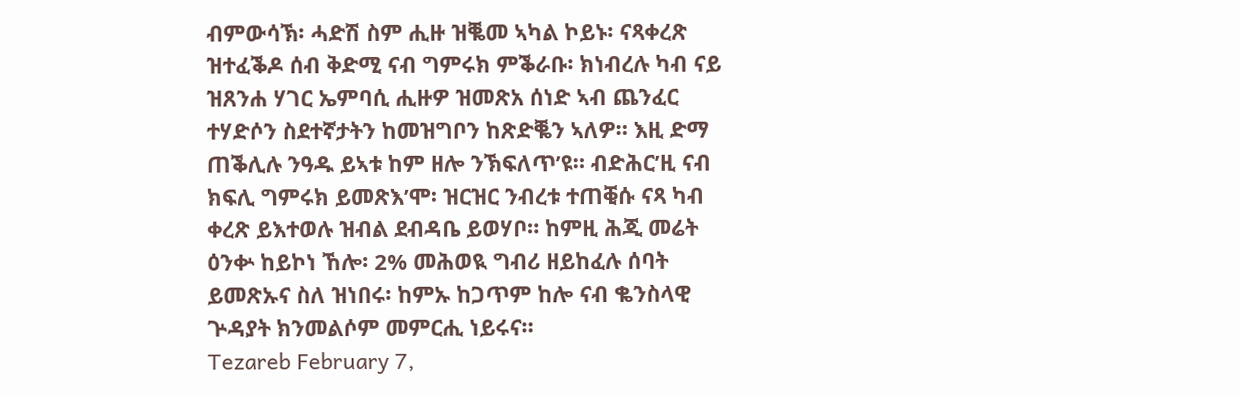ብምውሳኽ፡ ሓድሽ ስም ሒዙ ዝቘመ ኣካል ኮይኑ፡ ናጻቀረጽ ዝተፈቕዶ ሰብ ቅድሚ ናብ ግምሩክ ምቕራቡ፡ ክነብረሉ ካብ ናይ ዝጸንሐ ሃገር ኤምባሲ ሒዙዎ ዝመጽአ ሰነድ ኣብ ጨንፈር ተሃድሶን ስደተኛታትን ከመዝግቦን ከጽድቘን ኣለዎ። እዚ ድማ ጠቕሊሉ ንዓዱ ይኣቱ ከም ዘሎ ንኽፍለጥ’ዩ። ብድሕር’ዚ ናብ ክፍሊ ግምሩክ ይመጽእ’ሞ፡ ዝርዝር ንብረቱ ተጠቒሱ ናጻ ካብ ቀረጽ ይእተወሉ ዝብል ደብዳቤ ይወሃቦ። ከምዚ ሕጂ መሬት ዕንቍ ከይኮነ ኸሎ፡ 2% መሕወዪ ግብሪ ዘይከፈሉ ሰባት ይመጽኡና ስለ ዝነበሩ፡ ከምኡ ከጋጥም ከሎ ናብ ቈንስላዊ ጕዳያት ክንመልሶም መምርሒ ነይሩና።
Tezareb February 7,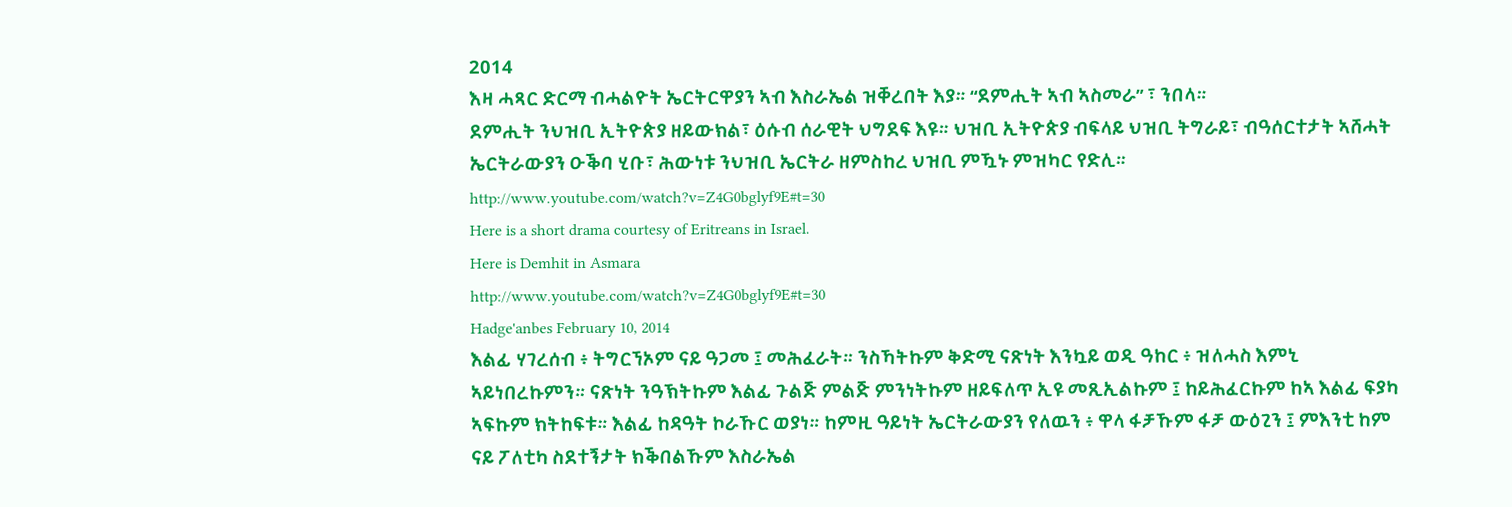2014
እዛ ሓጻር ድርማ ብሓልዮት ኤርትርዋያን ኣብ እስራኤል ዝቐረበት እያ። “ደምሒት ኣብ ኣስመራ” ፣ ንበላ።
ደምሒት ንህዝቢ ኢትዮጵያ ዘይውክል፣ ዕሱብ ሰራዊት ህግደፍ እዩ። ህዝቢ ኢትዮጵያ ብፍላይ ህዝቢ ትግራይ፣ ብዓሰርተታት ኣሸሓት ኤርትራውያን ዑቕባ ሂቡ፣ ሕውነቱ ንህዝቢ ኤርትራ ዘምስከረ ህዝቢ ምዃኑ ምዝካር የድሊ።
http://www.youtube.com/watch?v=Z4G0bglyf9E#t=30
Here is a short drama courtesy of Eritreans in Israel.
Here is Demhit in Asmara
http://www.youtube.com/watch?v=Z4G0bglyf9E#t=30
Hadge'anbes February 10, 2014
እልፊ ሃገረሰብ ፥ ትግርኘኦም ናይ ዓጋመ ፤ መሕፈራት። ንስኻትኩም ቅድሚ ናጽነት እንኳይ ወዲ ዓከር ፥ ዝለሓስ እምኒ ኣይነበረኩምን። ናጽነት ንዓኽትኩም እልፊ ጉልጅ ምልጅ ምንነትኩም ዘይፍለጥ ኢዩ መጺኢልኩም ፤ ከይሕፈርኩም ከኣ እልፊ ፍያካ ኣፍኩም ክትከፍቱ። እልፊ ከዳዓት ኮራኹር ወያነ። ከምዚ ዓይነት ኤርትራውያን የለዉን ፥ ዋላ ፋቻኹም ፋቻ ውዕጊን ፤ ምእንቲ ከም ናይ ፖለቲካ ስደተኝታት ክቕበልኹም እስራኤል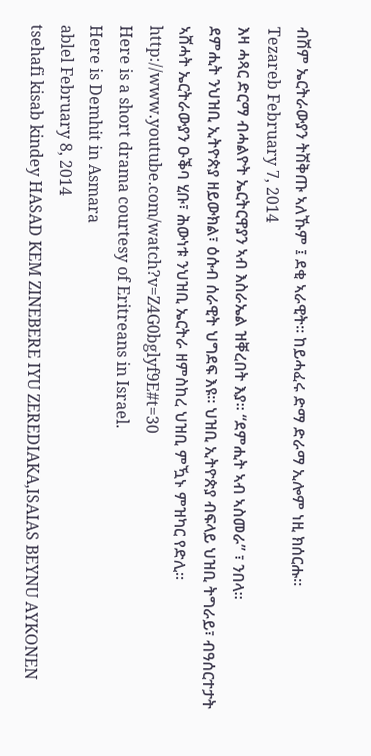ብሽም ኤርትራውያን ትሽቅጡ ኣለኹም ፤ ደቂ ኣራዊት። ከይሓፈሩ ድማ ድራማ ኢሎም ነዚ ክሰርሑ።
Tezareb February 7, 2014
እዛ ሓጻር ድርማ ብሓልዮት ኤርትርዋያን ኣብ እስራኤል ዝቐረበት እያ። “ደምሒት ኣብ ኣስመራ” ፣ ንበላ።
ደምሒት ንህዝቢ ኢትዮጵያ ዘይውክል፣ ዕሱብ ሰራዊት ህግደፍ እዩ። ህዝቢ ኢትዮጵያ ብፍላይ ህዝቢ ትግራይ፣ ብዓሰርተታት ኣሸሓት ኤርትራውያን ዑቕባ ሂቡ፣ ሕውነቱ ንህዝቢ ኤርትራ ዘምስከረ ህዝቢ ምዃኑ ምዝካር የድሊ።
http://www.youtube.com/watch?v=Z4G0bglyf9E#t=30
Here is a short drama courtesy of Eritreans in Israel.
Here is Demhit in Asmara
ablel February 8, 2014
tsehafi kisab kindey HASAD KEM ZINEBERE IYU ZEREDIAKA,ISAIAS BEYNU AYKONEN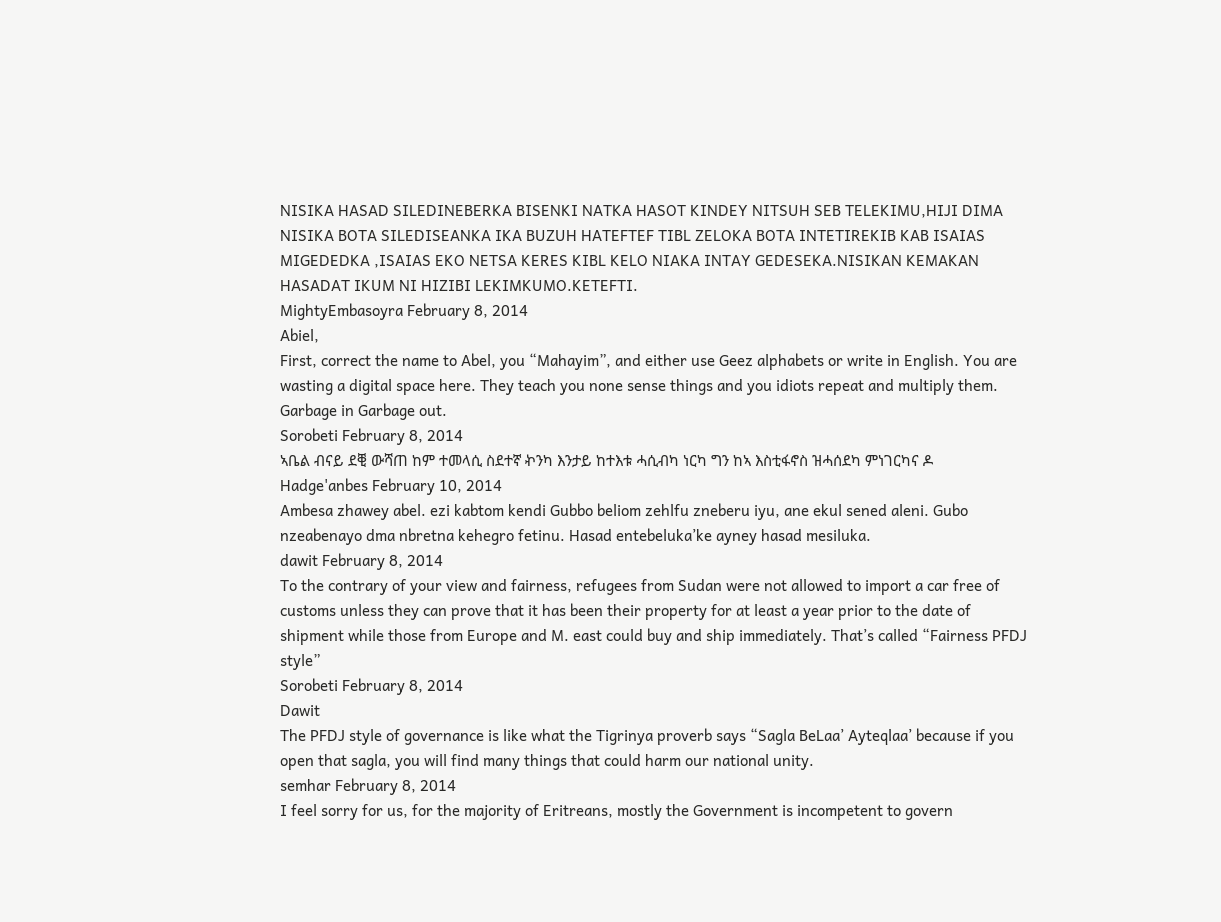NISIKA HASAD SILEDINEBERKA BISENKI NATKA HASOT KINDEY NITSUH SEB TELEKIMU,HIJI DIMA NISIKA BOTA SILEDISEANKA IKA BUZUH HATEFTEF TIBL ZELOKA BOTA INTETIREKIB KAB ISAIAS MIGEDEDKA ,ISAIAS EKO NETSA KERES KIBL KELO NIAKA INTAY GEDESEKA.NISIKAN KEMAKAN HASADAT IKUM NI HIZIBI LEKIMKUMO.KETEFTI.
MightyEmbasoyra February 8, 2014
Abiel,
First, correct the name to Abel, you “Mahayim”, and either use Geez alphabets or write in English. You are wasting a digital space here. They teach you none sense things and you idiots repeat and multiply them. Garbage in Garbage out.
Sorobeti February 8, 2014
ኣቤል ብናይ ደቒ ውሻጠ ከም ተመላሲ ስደተኛ ኯንካ እንታይ ከተእቱ ሓሲብካ ነርካ ግን ከኣ እስቲፋኖስ ዝሓሰደካ ምነገርካና ዶ
Hadge'anbes February 10, 2014
Ambesa zhawey abel. ezi kabtom kendi Gubbo beliom zehlfu zneberu iyu, ane ekul sened aleni. Gubo nzeabenayo dma nbretna kehegro fetinu. Hasad entebeluka’ke ayney hasad mesiluka.
dawit February 8, 2014
To the contrary of your view and fairness, refugees from Sudan were not allowed to import a car free of customs unless they can prove that it has been their property for at least a year prior to the date of shipment while those from Europe and M. east could buy and ship immediately. That’s called “Fairness PFDJ style”
Sorobeti February 8, 2014
Dawit
The PFDJ style of governance is like what the Tigrinya proverb says “Sagla BeLaa’ Ayteqlaa’ because if you open that sagla, you will find many things that could harm our national unity.
semhar February 8, 2014
I feel sorry for us, for the majority of Eritreans, mostly the Government is incompetent to govern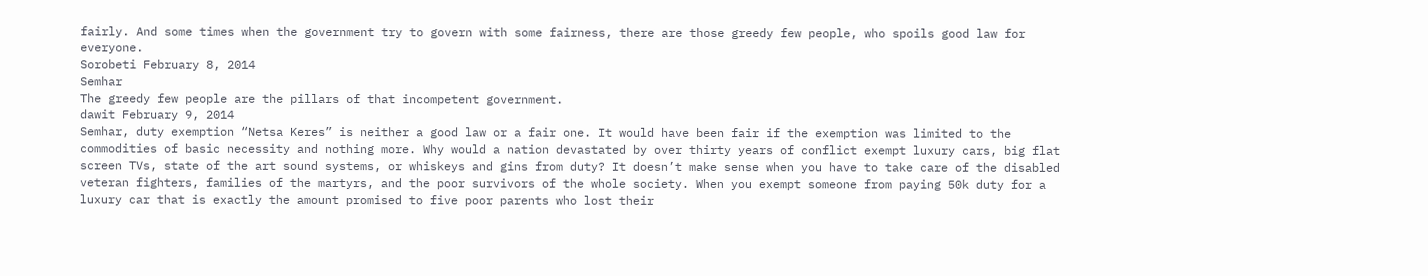fairly. And some times when the government try to govern with some fairness, there are those greedy few people, who spoils good law for everyone.
Sorobeti February 8, 2014
Semhar
The greedy few people are the pillars of that incompetent government.
dawit February 9, 2014
Semhar, duty exemption “Netsa Keres” is neither a good law or a fair one. It would have been fair if the exemption was limited to the commodities of basic necessity and nothing more. Why would a nation devastated by over thirty years of conflict exempt luxury cars, big flat screen TVs, state of the art sound systems, or whiskeys and gins from duty? It doesn’t make sense when you have to take care of the disabled veteran fighters, families of the martyrs, and the poor survivors of the whole society. When you exempt someone from paying 50k duty for a luxury car that is exactly the amount promised to five poor parents who lost their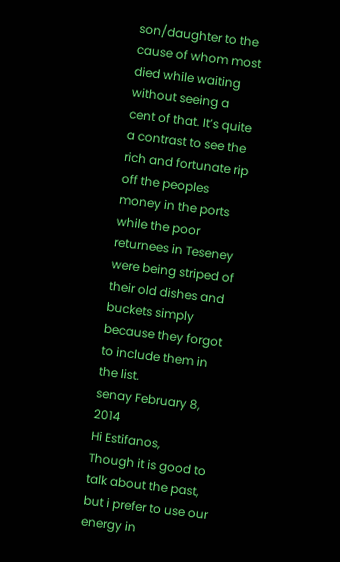son/daughter to the cause of whom most died while waiting without seeing a cent of that. It’s quite a contrast to see the rich and fortunate rip off the peoples money in the ports while the poor returnees in Teseney were being striped of their old dishes and buckets simply because they forgot to include them in the list.
senay February 8, 2014
Hi Estifanos,
Though it is good to talk about the past, but i prefer to use our energy in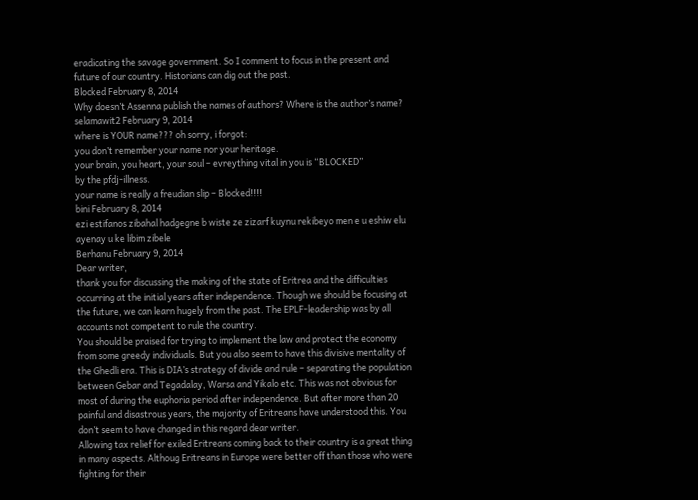eradicating the savage government. So I comment to focus in the present and future of our country. Historians can dig out the past.
Blocked February 8, 2014
Why doesn’t Assenna publish the names of authors? Where is the author’s name?
selamawit2 February 9, 2014
where is YOUR name??? oh sorry, i forgot:
you don’t remember your name nor your heritage.
your brain, you heart, your soul – evreything vital in you is “BLOCKED”
by the pfdj-illness.
your name is really a freudian slip – Blocked!!!!
bini February 8, 2014
ezi estifanos zibahal hadgegne b wiste ze zizarf kuynu rekibeyo men e u eshiw elu ayenay u ke libim zibele
Berhanu February 9, 2014
Dear writer,
thank you for discussing the making of the state of Eritrea and the difficulties occurring at the initial years after independence. Though we should be focusing at the future, we can learn hugely from the past. The EPLF-leadership was by all accounts not competent to rule the country.
You should be praised for trying to implement the law and protect the economy from some greedy individuals. But you also seem to have this divisive mentality of the Ghedli era. This is DIA’s strategy of divide and rule – separating the population between Gebar and Tegadalay, Warsa and Yikalo etc. This was not obvious for most of during the euphoria period after independence. But after more than 20 painful and disastrous years, the majority of Eritreans have understood this. You don’t seem to have changed in this regard dear writer.
Allowing tax relief for exiled Eritreans coming back to their country is a great thing in many aspects. Althoug Eritreans in Europe were better off than those who were fighting for their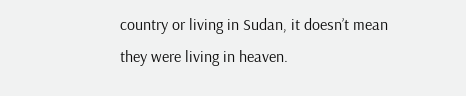country or living in Sudan, it doesn’t mean they were living in heaven.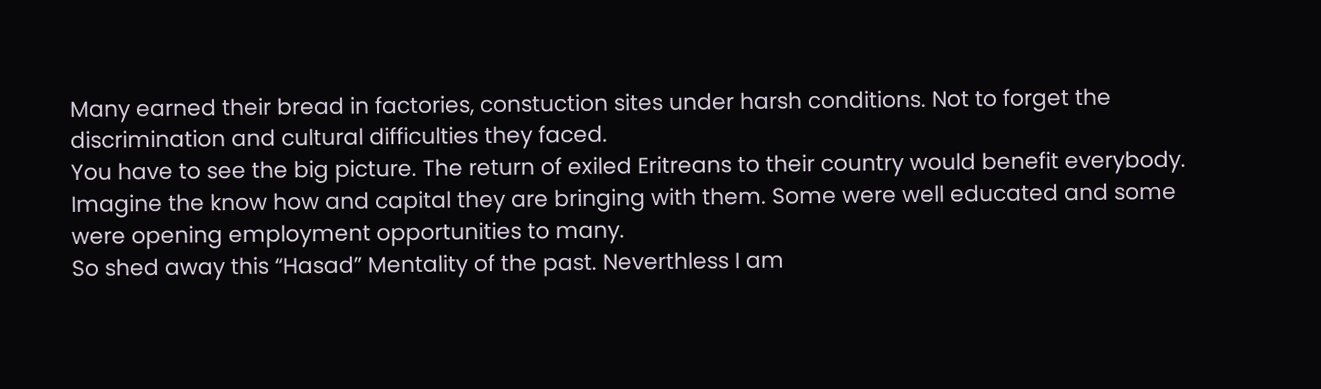Many earned their bread in factories, constuction sites under harsh conditions. Not to forget the discrimination and cultural difficulties they faced.
You have to see the big picture. The return of exiled Eritreans to their country would benefit everybody. Imagine the know how and capital they are bringing with them. Some were well educated and some were opening employment opportunities to many.
So shed away this “Hasad” Mentality of the past. Neverthless I am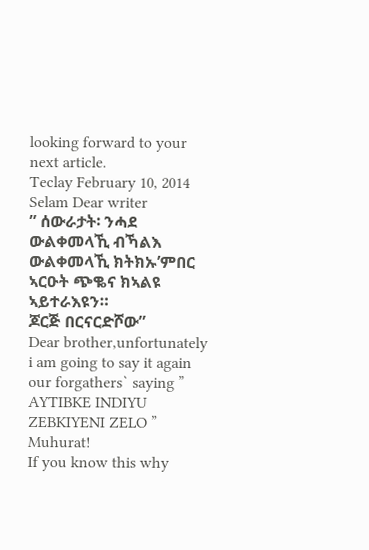looking forward to your next article.
Teclay February 10, 2014
Selam Dear writer
” ሰውራታት፡ ንሓደ ውልቀመላኺ ብኻልእ ውልቀመላኺ ክትክኡ’ምበር ኣርዑት ጭቈና ክኣልዩ ኣይተራእዩን።
ጆርጅ በርናርድሾው”
Dear brother,unfortunately i am going to say it again our forgathers` saying ” AYTIBKE INDIYU ZEBKIYENI ZELO ”
Muhurat!
If you know this why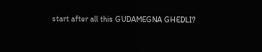start after all this GUDAMEGNA GHEDLI?